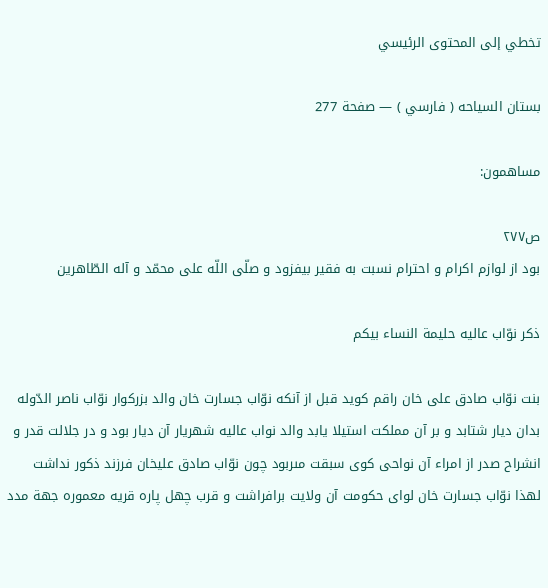تخطي إلى المحتوى الرئيسي

بستان السياحه ( فارسي ) — صفحة 277

مساهمون:

ص٢٧٧
بود از لوازم اكرام و احترام نسبت به فقير بيفزود و صلّى اللّه على محمّد و آله الطّاهرين

ذكر نوّاب عاليه حليمة النساء بيكم

بنت نوّاب صادق على خان راقم كويد قبل از آنكه نوّاب جسارت خان والد بزركوار نوّاب ناصر الدّوله بدان ديار شتابد و بر آن مملكت استيلا يابد والد نواب عاليه شهريار آن ديار بود و در جلالت قدر و انشراح صدر از امراء آن نواحى كوى سبقت مىربود چون نوّاب صادق عليخان فرزند ذكور نداشت لهذا نوّاب جسارت خان لواى حكومت آن ولايت برافراشت و قرب چهل پاره قريه معموره جهة مدد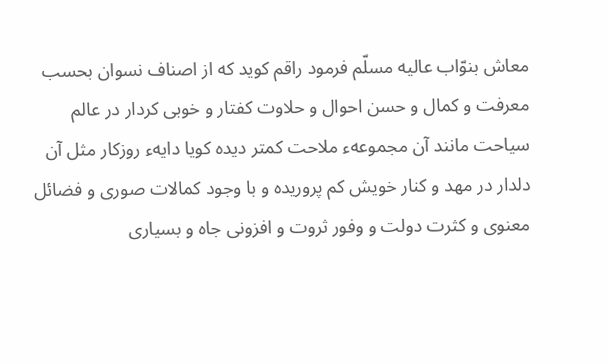معاش بنوّاب عاليه مسلّم فرمود راقم كويد كه از اصناف نسوان بحسب معرفت و كمال و حسن احوال و حلاوت كفتار و خوبى كردار در عالم سياحت مانند آن مجموعهء ملاحت كمتر ديده كويا دايهء روزكار مثل آن دلدار در مهد و كنار خويش كم پروريده و با وجود كمالات صورى و فضائل معنوى و كثرت دولت و وفور ثروت و افزونى جاه و بسيارى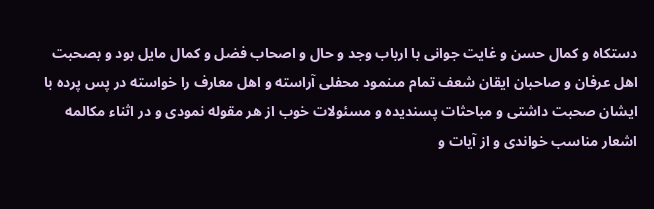دستكاه و كمال حسن و غايت جوانى با ارباب وجد و حال و اصحاب فضل و كمال مايل بود و بصحبت اهل عرفان و صاحبان ايقان شعف تمام مىنمود محفلى آراسته و اهل معارف را خواسته در پس پرده با ايشان صحبت داشتى و مباحثات پسنديده و مسئولات خوب از هر مقوله نمودى و در اثناء مكالمه اشعار مناسب خواندى و از آيات و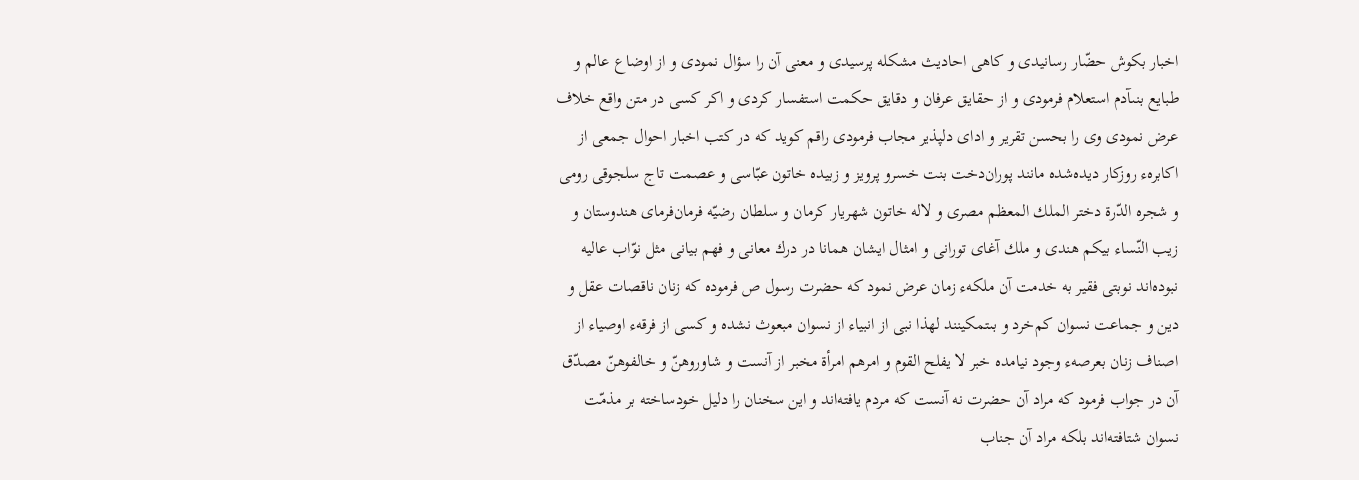اخبار بكوش حضّار رسانيدى و كاهى احاديث مشكله پرسيدى و معنى آن را سؤال نمودى و از اوضاع عالم و طبايع بنىآدم استعلام فرمودى و از حقايق عرفان و دقايق حكمت استفسار كردى و اكر كسى در متن واقع خلاف عرض نمودى وى را بحسن تقرير و اداى دلپذير مجاب فرمودى راقم كويد كه در كتب اخبار احوال جمعى از اكابرهء روزكار ديده‌شده مانند پوران‌دخت بنت خسرو پرويز و زبيده خاتون عبّاسى و عصمت تاج سلجوقى رومى و شجره الدّرة دختر الملك المعظم مصرى و لاله خاتون شهريار كرمان و سلطان رضيّه فرمان‌فرماى هندوستان و زيب النّساء بيكم هندى و ملك آغاى تورانى و امثال ايشان همانا در درك معانى و فهم بيانى مثل نوّاب عاليه نبوده‌اند نوبتى فقير به خدمت آن ملكهء زمان عرض نمود كه حضرت رسول ص فرموده كه زنان ناقصات عقل و دين و جماعت نسوان كم‌خرد و بىتمكينند لهذا نبى از انبياء از نسوان مبعوث نشده و كسى از فرقهء اوصياء از اصناف زنان بعرصهء وجود نيامده خبر لا يفلح القوم و امرهم امرأة مخبر از آنست و شاوروهنّ و خالفوهنّ مصدّق آن در جواب فرمود كه مراد آن حضرت نه آنست كه مردم يافته‌اند و اين سخنان را دليل خودساخته بر مذمّت نسوان شتافته‌اند بلكه مراد آن جناب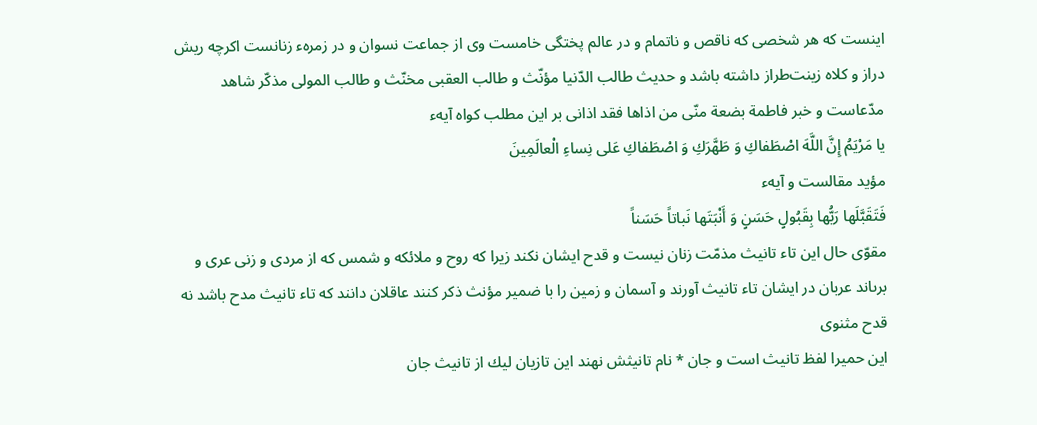اينست كه هر شخصى كه ناقص و ناتمام و در عالم پختگى خامست وى از جماعت نسوان و در زمرهء زنانست اكرچه ريش دراز و كلاه زينت‌طراز داشته باشد و حديث طالب الدّنيا مؤنّث و طالب العقبى مخنّث و طالب المولى مذكّر شاهد مدّعاست و خبر فاطمة بضعة منّى من اذاها فقد اذانى بر اين مطلب كواه آيهء
يا مَرْيَمُ إِنَّ اللَّهَ اصْطَفاكِ وَ طَهَّرَكِ وَ اصْطَفاكِ عَلى نِساءِ الْعالَمِينَ
مؤيد مقالست و آيهء
فَتَقَبَّلَها رَبُّها بِقَبُولٍ حَسَنٍ وَ أَنْبَتَها نَباتاً حَسَناً
مقوّى حال اين تاء تانيث مذمّت زنان نيست و قدح ايشان نكند زيرا كه روح و ملائكه و شمس كه از مردى و زنى عرى و برىاند عربان در ايشان تاء تانيث آورند و آسمان و زمين را با ضمير مؤنث ذكر كنند عاقلان دانند كه تاء تانيث مدح باشد نه قدح مثنوى
اين حميرا لفظ تانيث است و جان * نام تانيثش نهند اين تازيان ليك از تانيث جان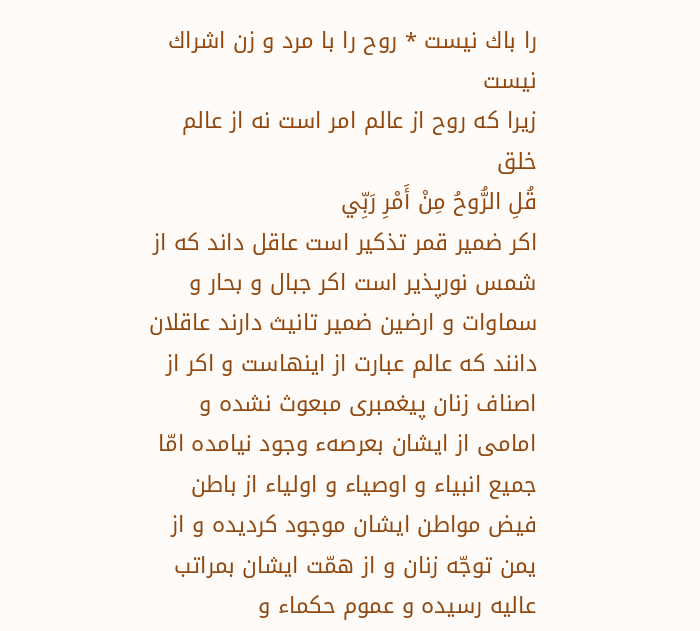را باك نيست * روح را با مرد و زن اشراك نيست
زيرا كه روح از عالم امر است نه از عالم خلق
قُلِ الرُّوحُ مِنْ أَمْرِ رَبِّي
اكر ضمير قمر تذكير است عاقل داند كه از شمس نورپذير است اكر جبال و بحار و سماوات و ارضين ضمير تانيث دارند عاقلان دانند كه عالم عبارت از اينهاست و اكر از اصناف زنان پيغمبرى مبعوث نشده و امامى از ايشان بعرصهء وجود نيامده امّا جميع انبياء و اوصياء و اولياء از باطن فيض مواطن ايشان موجود كرديده و از يمن توجّه زنان و از همّت ايشان بمراتب عاليه رسيده و عموم حكماء و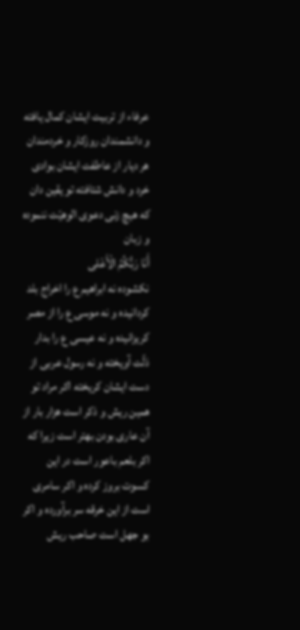عرفاء از تربيت ايشان كمال يافته و دانشمندان روزكار و خردمندان هر ديار از عاطفت ايشان بوادى خرد و دانش شتافته تو يقين دان كه هيچ زنى دعوى الوهيّت ننموده و زبان
أَنَا رَبُّكُمُ الْأَعْلى
نكشوده نه ابراهيم ع را اخراج بلد كردانيده و نه موسى ع را از مصر كريزانيده و نه عيسى ع را بدار ذلّت آويخته و نه رسول عربى از دست ايشان كريخته اكر مراد تو همين ريش و ذكر است هزار بار از آن عارى بودن بهتر است زيرا كه اكر بلعم باعور است در اين كسوت بروز كرده و اكر سامرى است از اين خرقه سر برآورده و اكر بو جهل است صاحب ريش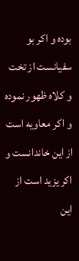بوده و اكر بو سفيانست از تخت و كلاه ظهور نموده و اكر معاويه است از اين خاندانست و اكر يزيد است از اين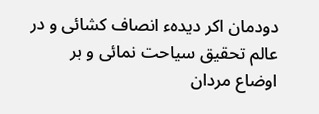دودمان اكر ديدهء انصاف كشائى و در عالم تحقيق سياحت نمائى و بر اوضاع مردان